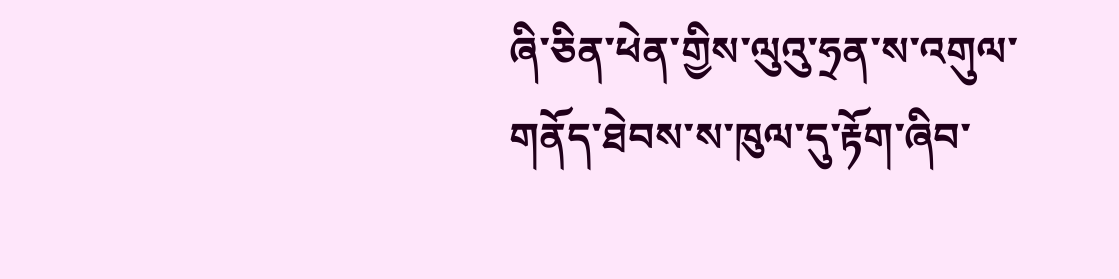ཞི་ཅིན་ཕེན་གྱིས་ལུའུ་ཧྲན་ས་འགུལ་གནོད་ཐེབས་ས་ཁུལ་དུ་རྟོག་ཞིབ་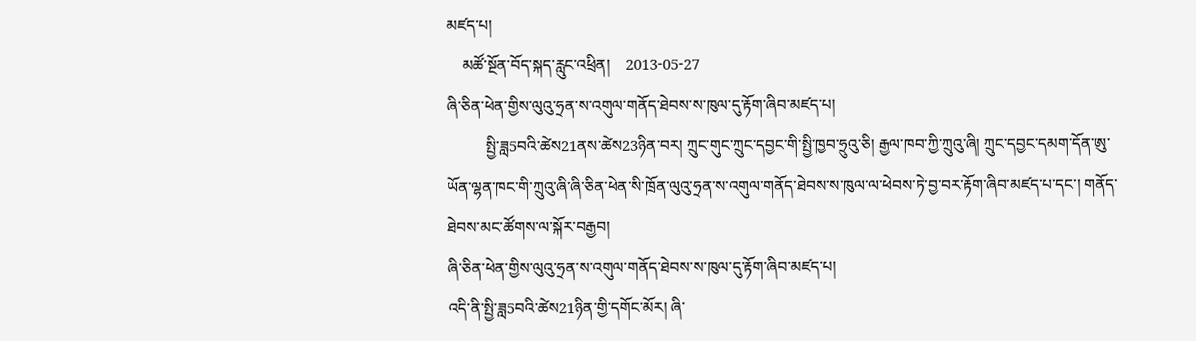མཛད་པ།
    མཚོ་སྔོན་བོད་སྐད་རླུང་འཕྲིན།    2013-05-27
ཞི་ཅིན་ཕེན་གྱིས་ལུའུ་ཧྲན་ས་འགུལ་གནོད་ཐེབས་ས་ཁུལ་དུ་རྟོག་ཞིབ་མཛད་པ།
          སྤྱི་ཟླ5བའི་ཚེས21ནས་ཚེས23ཉིན་བར། ཀྲུང་གུང་ཀྲུང་དབྱང་གི་སྤྱི་ཁྱབ་ཧྲུའུ་ཅི། རྒྱལ་ཁབ་ཀྱི་ཀྲུའུ་ཞི། ཀྲུང་དབྱང་དམག་དོན་ཨུ་ཡོན་ལྷན་ཁང་གི་ཀྲུའུ་ཞི་ཞི་ཅིན་ཕེན་སི་ཁྲོན་ལུའུ་ཧྲན་ས་འགུལ་གནོད་ཐེབས་ས་ཁུལ་ལ་ཕེབས་ཏེ་བྱ་བར་རྟོག་ཞིབ་མཛད་པ་དང་། གནོད་ཐེབས་མང་ཚོགས་ལ་སྐོར་བརྒྱབ།
ཞི་ཅིན་ཕེན་གྱིས་ལུའུ་ཧྲན་ས་འགུལ་གནོད་ཐེབས་ས་ཁུལ་དུ་རྟོག་ཞིབ་མཛད་པ།
འདི་ནི་སྤྱི་ཟླ5བའི་ཚེས21ཉིན་གྱི་དགོང་མོར། ཞི་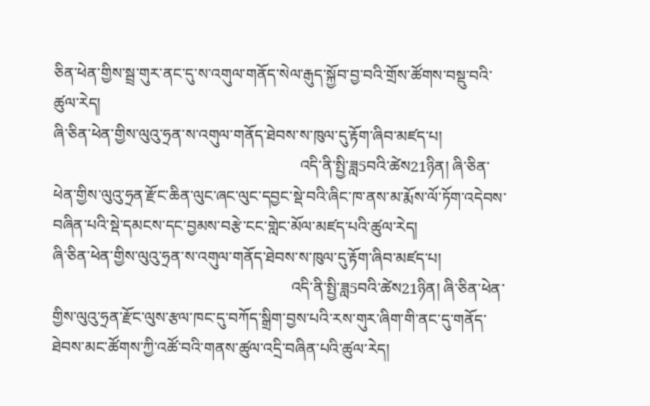ཅིན་ཕེན་གྱིས་སྦྲ་གུར་ནང་དུ་ས་འགུལ་གནོད་སེལ་རྒུད་སྐྱོབ་བྱ་བའི་གྲོས་ཚོགས་བསྡུ་བའི་ཚུལ་རེད།
ཞི་ཅིན་ཕེན་གྱིས་ལུའུ་ཧྲན་ས་འགུལ་གནོད་ཐེབས་ས་ཁུལ་དུ་རྟོག་ཞིབ་མཛད་པ།
                                                               འདི་ནི་སྤྱི་ཟླ5བའི་ཚེས21ཉིན། ཞི་ཅིན་ཕེན་གྱིས་ལུའུ་ཧྲན་རྫོང་ཆིན་ལུང་ཞང་ལུང་དབྱང་སྡེ་བའི་ཞིང་ཁ་ནས་མ་རྨོས་ལོ་ཏོག་འདེབས་བཞིན་པའི་སྡེ་དམངས་དང་བྱམས་བརྩེ་ངང་གླེང་མོལ་མཛད་པའི་ཚུལ་རེད།
ཞི་ཅིན་ཕེན་གྱིས་ལུའུ་ཧྲན་ས་འགུལ་གནོད་ཐེབས་ས་ཁུལ་དུ་རྟོག་ཞིབ་མཛད་པ།
                                                             འདི་ནི་སྤྱི་ཟླ5བའི་ཚེས21ཉིན། ཞི་ཅིན་ཕེན་གྱིས་ལུའུ་ཧྲན་རྫོང་ལུས་རྩལ་ཁང་དུ་བཀོད་སྒྲིག་བྱས་པའི་རས་གུར་ཞིག་གི་ནང་དུ་གནོད་ཐེབས་མང་ཚོགས་ཀྱི་འཚོ་བའི་གནས་ཚུལ་འདྲི་བཞིན་པའི་ཚུལ་རེད།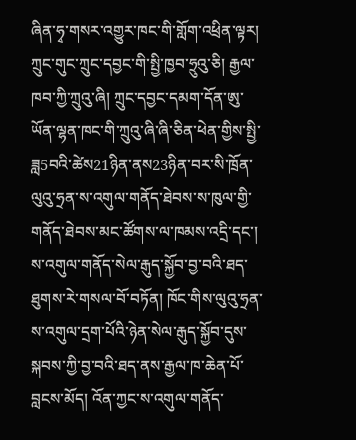ཞིན་ཧྭ་གསར་འགྱུར་ཁང་གི་གློག་འཕྲིན་ལྟར། ཀྲུང་གུང་ཀྲུང་དབྱང་གི་སྤྱི་ཁྱབ་ཧྲུའུ་ཅི། རྒྱལ་ཁབ་ཀྱི་ཀྲུའུ་ཞི། ཀྲུང་དབྱང་དམག་དོན་ཨུ་ཡོན་ལྷན་ཁང་གི་ཀྲུའུ་ཞི་ཞི་ཅིན་ཕེན་གྱིས་སྤྱི་ཟླ5བའི་ཚེས21ཉིན་ནས23ཉིན་བར་སི་ཁྲོན་ལུའུ་ཧྲན་ས་འགུལ་གནོད་ཐེབས་ས་ཁུལ་གྱི་གནོད་ཐེབས་མང་ཚོགས་ལ་ཁམས་འདྲི་དང་། ས་འགུལ་གནོད་སེལ་རྒུད་སྐྱོབ་བྱ་བའི་ཐད་ཐུགས་རེ་གསལ་བོ་བཏོན། ཁོང་གིས་ལུའུ་ཧྲན་ས་འགུལ་དྲག་པོའི་ཉེན་སེལ་རྒུད་སྐྱོབ་དུས་སྐབས་ཀྱི་བྱ་བའི་ཐད་ནས་རྒྱལ་ཁ་ཆེན་པོ་བླངས་མོད། འོན་ཀྱང་ས་འགུལ་གནོད་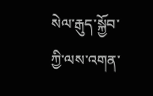སེལ་རྒུད་སྐྱོབ་ཀྱི་ལས་འགན་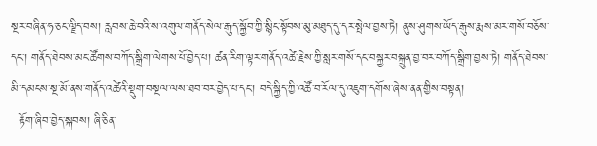སྔར་བཞིན་ཧ་ཅང་ལྗིད་བས། རླབས་ཆེ་བའི་ས་འགུལ་གནོད་སེལ་རྒུད་སྐྱོབ་ཀྱི་སྙིང་སྟོབས་མུ་མཐུད་དུ་དར་སྤེལ་བྱས་ཏེ། ནུས་ཤུགས་ཡོད་རྒུས་རྨས་མར་གསོ་བཅོས་དང་། གནོད་ཐེབས་མང་ཚོགས་བཀོད་སྒྲིག་ལེགས་པོ་བྱེད་པ། ཚན་རིག་ལྟར་གནོད་འཚེ་རྗེས་ཀྱི་སླར་གསོ་དང་བསྐྱར་བསྐྲུན་བྱ་བར་བཀོད་སྒྲིག་བྱས་ཏེ། གནོད་ཐེབས་མི་དམངས་སྔ་མོ་ནས་གནོད་འཚེའི་སྡུག་བསྔལ་ལས་ཐབ་བར་བྱེད་པ་དང་། བདེ་སྐྱིད་ཀྱི་འཚོ་བ་རོལ་དུ་འཇུག་དགོས་ཞེས་ནན་གྱིས་བསྟན།
  རྟོག་ཞིབ་བྱེད་སྐབས། ཞི་ཅིན་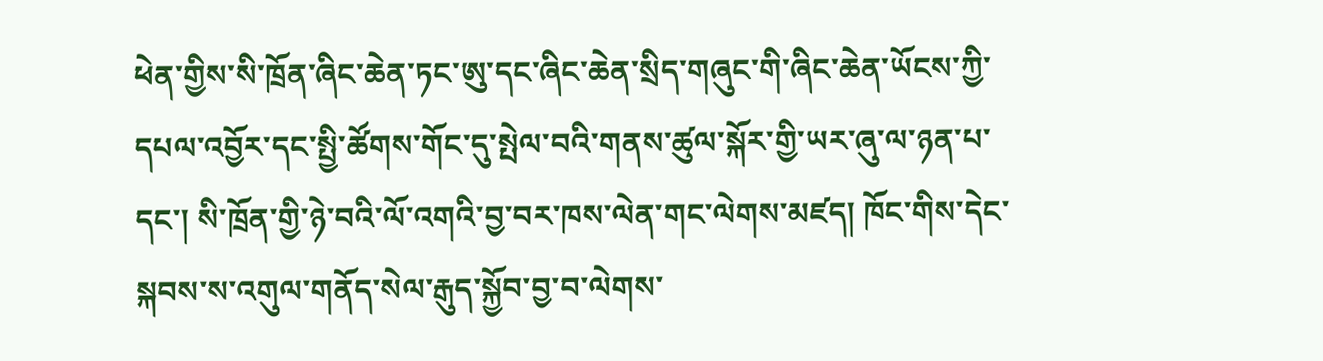ཕེན་གྱིས་སི་ཁྲོན་ཞིང་ཆེན་ཏང་ཨུ་དང་ཞིང་ཆེན་སྲིད་གཞུང་གི་ཞིང་ཆེན་ཡོངས་ཀྱི་དཔལ་འབྱོར་དང་སྤྱི་ཚོགས་གོང་དུ་སྤེལ་བའི་གནས་ཚུལ་སྐོར་གྱི་ཡར་ཞུ་ལ་ཉན་པ་དང་། སི་ཁྲོན་གྱི་ཉེ་བའི་ལོ་འགའི་བྱ་བར་ཁས་ལེན་གང་ལེགས་མཛད། ཁོང་གིས་དེང་སྐབས་ས་འགུལ་གནོད་སེལ་རྒུད་སྐྱོབ་བྱ་བ་ལེགས་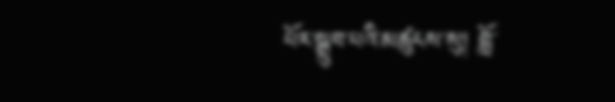པོར་སྒྲུབ་པའི་མཚུངས་སུ། བློ་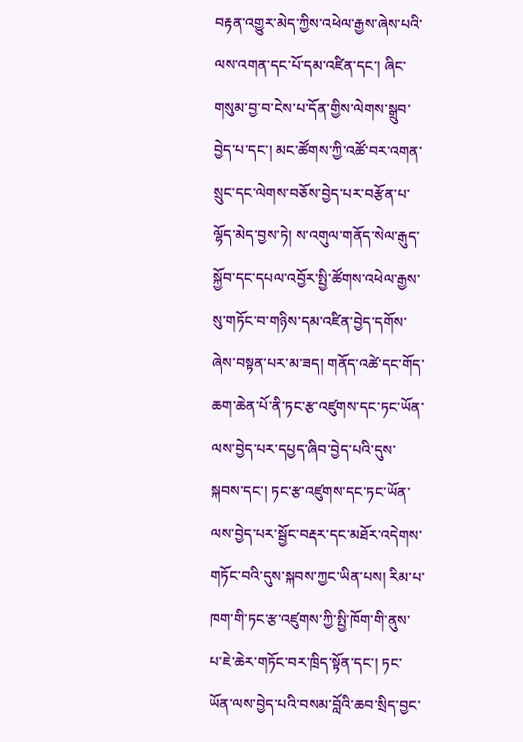བརྟན་འགྱུར་མེད་ཀྱིས་འཕེལ་རྒྱས་ཞེས་པའི་ལས་འགན་དང་པོ་དམ་འཛིན་དང་། ཞིང་གསུམ་བྱ་བ་ངེས་པ་དོན་གྱིས་ལེགས་སྒྲུབ་བྱེད་པ་དང་། མང་ཚོགས་ཀྱི་འཚོ་བར་འགན་སྲུང་དང་ལེགས་བཅོས་བྱེད་པར་བརྩོན་པ་ལྷོད་མེད་བྱས་ཏེ། ས་འགུལ་གནོད་སེལ་རྒུད་སྐྱོབ་དང་དཔལ་འབྱོར་སྤྱི་ཚོགས་འཕེལ་རྒྱས་སུ་གཏོང་བ་གཉིས་དམ་འཛིན་བྱེད་དགོས་ཞེས་བསྟན་པར་མ་ཟད། གནོད་འཚེ་དང་གོད་ཆག་ཆེན་པོ་ནི་ཏང་རྩ་འཛུགས་དང་ཏང་ཡོན་ལས་བྱེད་པར་དཔྱད་ཞིབ་བྱེད་པའི་དུས་སྐབས་དང་། ཏང་རྩ་འཛུགས་དང་ཏང་ཡོན་ལས་བྱེད་པར་སྦྱོང་བརྡར་དང་མཐོར་འདེགས་གཏོང་བའི་དུས་སྐབས་ཀྱང་ཡིན་པས། རིམ་པ་ཁག་གི་ཏང་རྩ་འཛུགས་ཀྱི་སྤྱི་ཁོག་གི་ནུས་པ་ཇེ་ཆེར་གཏོང་བར་ཁྲིད་སྟོན་དང་། ཏང་ཡོན་ལས་བྱེད་པའི་བསམ་བློའི་ཆབ་སྲིད་བྱང་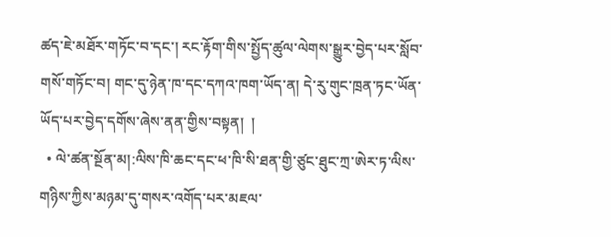ཚད་ཇེ་མཐོར་གཏོང་བ་དང་། རང་རྟོག་གིས་སྤྱོད་ཚུལ་ལེགས་སྒྱུར་བྱེད་པར་སློབ་གསོ་གཏོང་བ། གང་དུ་ཉེན་ཁ་དང་དཀའ་ཁག་ཡོད་ན། དེ་རུ་གུང་ཁྲན་ཏང་ཡོན་ཡོད་པར་བྱེད་དགོས་ཞེས་ནན་གྱིས་བསྟན།  །
  • ལེ་ཚན་སྔོན་མ།:ལིས་ཁི་ཆང་དང་ཕ་ཁི་སི་ཐན་གྱི་ཙུང་ཐུང་ཀྲ་ཨེར་ཏ་ལིས་གཉིས་ཀྱིས་མཉམ་དུ་གསར་འགོད་པར་མཇལ་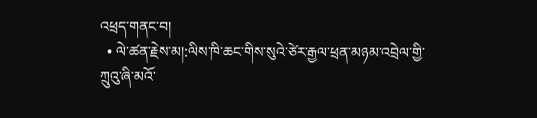འཕྲད་གནང་བ།
  • ལེ་ཚན་རྗེས་མ།:ལིས་ཁི་ཆང་གིས་སུའེ་ཙེར་རྒྱལ་ཕྲན་མཉམ་འབྲེལ་གྱི་ཀྲུའུ་ཞི་མའོ་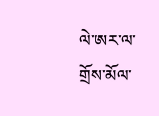ལེ་ཨར་ལ་གྲོས་མོལ་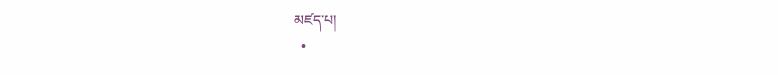མཛད་པ།
  •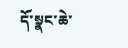དོ་སྣང་ཆེ་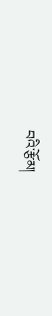བའི་རྩོམ།